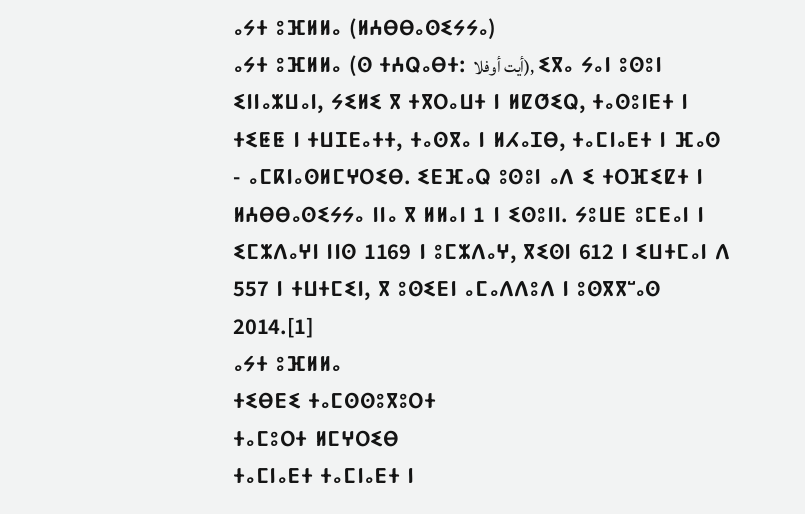ⴰⵢⵜ ⵓⴼⵍⵍⴰ (ⵍⵄⴱⴱⴰⵙⵉⵢⵢⴰ)
ⴰⵢⵜ ⵓⴼⵍⵍⴰ (ⵙ ⵜⵄⵕⴰⴱⵜ: أيت أوفلا), ⵉⴳⴰ ⵢⴰⵏ ⵓⵙⵓⵏ ⵉⵏⵏⴰⵣⵡⴰⵏ, ⵢⵉⵍⵉ ⴳ ⵜⴳⵔⴰⵡⵜ ⵏ ⵍⵇⵚⵉⵕ, ⵜⴰⵙⵓⵏⴹⵜ ⵏ ⵜⵉⵟⵟ ⵏ ⵜⵡⵊⴹⴰⵜⵜ, ⵜⴰⵙⴳⴰ ⵏ ⵍⵃⴰⵊⴱ, ⵜⴰⵎⵏⴰⴹⵜ ⵏ ⴼⴰⵙ - ⴰⵎⴽⵏⴰⵙⵍⵎⵖⵔⵉⴱ. ⵉⴹⴼⴰⵕ ⵓⵙⵓⵏ ⴰⴷ ⵉ ⵜⵔⴼⵉⵇⵜ ⵏ ⵍⵄⴱⴱⴰⵙⵉⵢⵢⴰ ⵏⵏⴰ ⴳ ⵍⵍⴰⵏ 1 ⵏ ⵉⵙⵓⵏⵏ. ⵢⵓⵡⴹ ⵓⵎⴹⴰⵏ ⵏ ⵉⵎⵣⴷⴰⵖⵏ ⵏⵏⵙ 1169 ⵏ ⵓⵎⵣⴷⴰⵖ, ⴳⵉⵙⵏ 612 ⵏ ⵉⵡⵜⵎⴰⵏ ⴷ 557 ⵏ ⵜⵡⵜⵎⵉⵏ, ⴳ ⵓⵙⵉⴹⵏ ⴰⵎⴰⴷⴷⵓⴷ ⵏ ⵓⵙⴳⴳⵯⴰⵙ 2014.[1]
ⴰⵢⵜ ⵓⴼⵍⵍⴰ
ⵜⵉⴱⴹⵉ ⵜⴰⵎⵙⵙⵓⴳⵓⵔⵜ
ⵜⴰⵎⵓⵔⵜ ⵍⵎⵖⵔⵉⴱ
ⵜⴰⵎⵏⴰⴹⵜ ⵜⴰⵎⵏⴰⴹⵜ ⵏ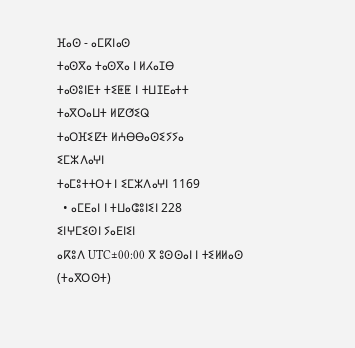ⴼⴰⵙ - ⴰⵎⴽⵏⴰⵙ
ⵜⴰⵙⴳⴰ ⵜⴰⵙⴳⴰ ⵏ ⵍⵃⴰⵊⴱ
ⵜⴰⵙⵓⵏⴹⵜ ⵜⵉⵟⵟ ⵏ ⵜⵡⵊⴹⴰⵜⵜ
ⵜⴰⴳⵔⴰⵡⵜ ⵍⵇⵚⵉⵕ
ⵜⴰⵔⴼⵉⵇⵜ ⵍⵄⴱⴱⴰⵙⵉⵢⵢⴰ
ⵉⵎⵣⴷⴰⵖⵏ
ⵜⴰⵎⵓⵜⵜⵔⵜ ⵏ ⵉⵎⵣⴷⴰⵖⵏ 1169
  • ⴰⵎⴹⴰⵏ ⵏ ⵜⵡⴰⵛⵓⵏⵉⵏ 228
ⵉⵏⵖⵎⵉⵙⵏ ⵢⴰⴹⵏⵉⵏ
ⴰⴽⵓⴷ UTC±00:00 ⴳ ⵓⵙⵙⴰⵏ ⵏ ⵜⵉⵍⵍⴰⵙ (ⵜⴰⴳⵔⵙⵜ)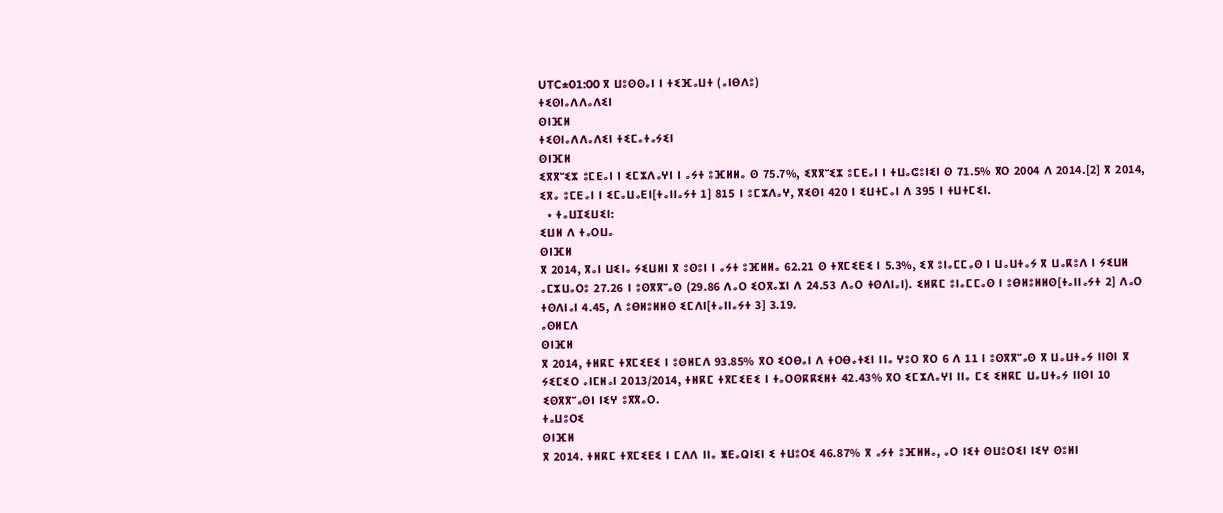UTC±01:00 ⴳ ⵡⵓⵙⵙⴰⵏ ⵏ ⵜⵉⴼⴰⵡⵜ (ⴰⵏⴱⴷⵓ)
ⵜⵉⵙⵏⴰⴷⴷⴰⴷⵉⵏ
ⵙⵏⴼⵍ
ⵜⵉⵙⵏⴰⴷⴷⴰⴷⵉⵏ ⵜⵉⵎⴰⵜⴰⵢⵉⵏ
ⵙⵏⴼⵍ
ⵉⴳⴳⵯⵉⵣ ⵓⵎⴹⴰⵏ ⵏ ⵉⵎⵣⴷⴰⵖⵏ ⵏ ⴰⵢⵜ ⵓⴼⵍⵍⴰ ⵙ 75.7%, ⵉⴳⴳⵯⵉⵣ ⵓⵎⴹⴰⵏ ⵏ ⵜⵡⴰⵛⵓⵏⵉⵏ ⵙ 71.5% ⴳⵔ 2004 ⴷ 2014.[2] ⴳ 2014, ⵉⴳⴰ ⵓⵎⴹⴰⵏ ⵏ ⵉⵎⴰⵡⴰⴹⵏ[ⵜⴰⵏⵏⴰⵢⵜ 1] 815 ⵏ ⵓⵎⵣⴷⴰⵖ, ⴳⵉⵙⵏ 420 ⵏ ⵉⵡⵜⵎⴰⵏ ⴷ 395 ⵏ ⵜⵡⵜⵎⵉⵏ.
  • ⵜⴰⵡⵊⵉⵡⵉⵏ:
ⵉⵡⵍ ⴷ ⵜⴰⵔⵡⴰ
ⵙⵏⴼⵍ
ⴳ 2014, ⴳⴰⵏ ⵡⵉⵏⴰ ⵢⵉⵡⵍⵏ ⴳ ⵓⵙⵓⵏ ⵏ ⴰⵢⵜ ⵓⴼⵍⵍⴰ 62.21 ⵙ ⵜⴳⵎⵉⴹⵉ ⵏ 5.3%, ⵉⴳ ⵓⵏⴰⵎⵎⴰⵙ ⵏ ⵡⴰⵡⵜⴰⵢ ⴳ ⵡⴰⴽⵓⴷ ⵏ ⵢⵉⵡⵍ ⴰⵎⵣⵡⴰⵔⵓ 27.26 ⵏ ⵓⵙⴳⴳⵯⴰⵙ (29.86 ⴷⴰⵔ ⵉⵔⴳⴰⵣⵏ ⴷ 24.53 ⴷⴰⵔ ⵜⵙⴷⵏⴰⵏ). ⵉⵍⴽⵎ ⵓⵏⴰⵎⵎⴰⵙ ⵏ ⵓⴱⵍⵓⵍⵍⵙ[ⵜⴰⵏⵏⴰⵢⵜ 2] ⴷⴰⵔ ⵜⵙⴷⵏⴰⵏ 4.45, ⴷ ⵓⴱⵍⵓⵍⵍⵙ ⵉⵎⴷⵏ[ⵜⴰⵏⵏⴰⵢⵜ 3] 3.19.
ⴰⵙⵍⵎⴷ
ⵙⵏⴼⵍ
ⴳ 2014, ⵜⵍⴽⵎ ⵜⴳⵎⵉⴹⵉ ⵏ ⵓⵙⵍⵎⴷ 93.85% ⴳⵔ ⵉⵔⴱⴰⵏ ⴷ ⵜⵔⴱⴰⵜⵉⵏ ⵏⵏⴰ ⵖⵓⵔ ⴳⵔ 6 ⴷ 11 ⵏ ⵓⵙⴳⴳⵯⴰⵙ ⴳ ⵡⴰⵡⵜⴰⵢ ⵏⵏⵙⵏ ⴳ ⵢⵉⵎⵉⵔ ⴰⵏⵎⵍⴰⵏ 2013/2014, ⵜⵍⴽⵎ ⵜⴳⵎⵉⴹⵉ ⵏ ⵜⴰⵔⵙⴽⴽⵉⵍⵜ 42.43% ⴳⵔ ⵉⵎⵣⴷⴰⵖⵏ ⵏⵏⴰ ⵎⵉ ⵉⵍⴽⵎ ⵡⴰⵡⵜⴰⵢ ⵏⵏⵙⵏ 10 ⵉⵙⴳⴳⵯⴰⵙⵏ ⵏⵉⵖ ⵓⴳⴳⴰⵔ.
ⵜⴰⵡⵓⵔⵉ
ⵙⵏⴼⵍ
ⴳ 2014. ⵜⵍⴽⵎ ⵜⴳⵎⵉⴹⵉ ⵏ ⵎⴷⴷ ⵏⵏⴰ ⵥⴹⴰⵕⵏⵉⵏ ⵉ ⵜⵡⵓⵔⵉ 46.87% ⴳ ⴰⵢⵜ ⵓⴼⵍⵍⴰ, ⴰⵔ ⵏⵉⵜ ⵙⵡⵓⵔⵉⵏ ⵏⵉⵖ ⵙⵓⵍⵏ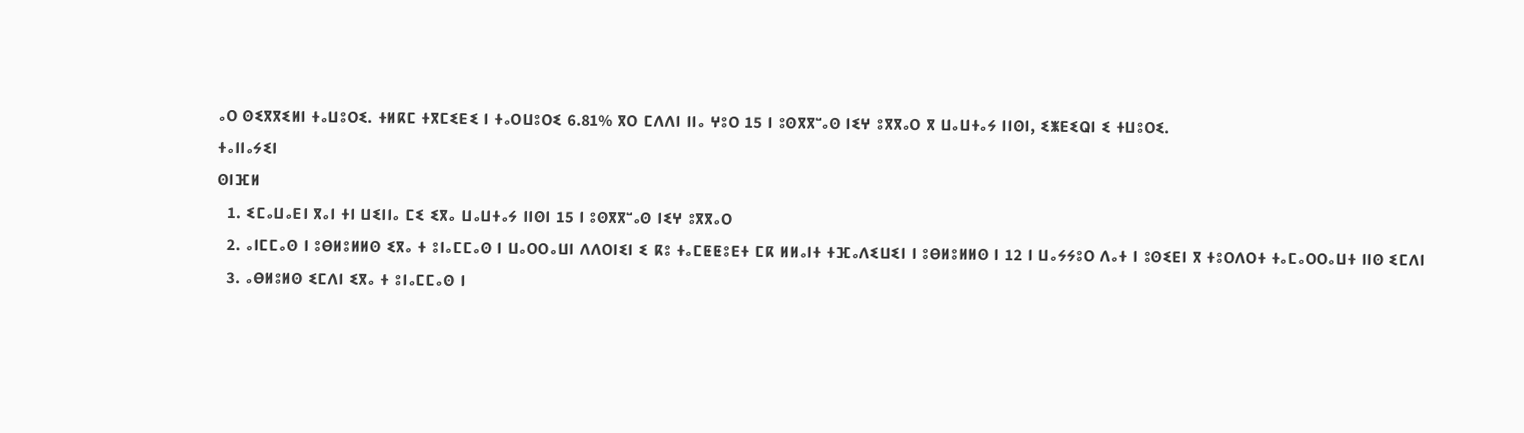ⴰⵔ ⵙⵉⴳⴳⵉⵍⵏ ⵜⴰⵡⵓⵔⵉ. ⵜⵍⴽⵎ ⵜⴳⵎⵉⴹⵉ ⵏ ⵜⴰⵔⵡⵓⵔⵉ 6.81% ⴳⵔ ⵎⴷⴷⵏ ⵏⵏⴰ ⵖⵓⵔ 15 ⵏ ⵓⵙⴳⴳⵯⴰⵙ ⵏⵉⵖ ⵓⴳⴳⴰⵔ ⴳ ⵡⴰⵡⵜⴰⵢ ⵏⵏⵙⵏ, ⵉⵥⴹⵉⵕⵏ ⵉ ⵜⵡⵓⵔⵉ.
ⵜⴰⵏⵏⴰⵢⵉⵏ
ⵙⵏⴼⵍ
  1. ⵉⵎⴰⵡⴰⴹⵏ ⴳⴰⵏ ⵜⵏ ⵡⵉⵏⵏⴰ ⵎⵉ ⵉⴳⴰ ⵡⴰⵡⵜⴰⵢ ⵏⵏⵙⵏ 15 ⵏ ⵓⵙⴳⴳⵯⴰⵙ ⵏⵉⵖ ⵓⴳⴳⴰⵔ
  2. ⴰⵏⵎⵎⴰⵙ ⵏ ⵓⴱⵍⵓⵍⵍⵙ ⵉⴳⴰ ⵜ ⵓⵏⴰⵎⵎⴰⵙ ⵏ ⵡⴰⵔⵔⴰⵡⵏ ⴷⴷⵔⵏⵉⵏ ⵉ ⴽⵓ ⵜⴰⵎⵟⵟⵓⴹⵜ ⵎⴽ ⵍⵍⴰⵏⵜ ⵜⴼⴰⴷⵉⵡⵉⵏ ⵏ ⵓⴱⵍⵓⵍⵍⵙ ⵏ 12 ⵏ ⵡⴰⵢⵢⵓⵔ ⴷⴰⵜ ⵏ ⵓⵙⵉⴹⵏ ⴳ ⵜⵓⵔⴷⵔⵜ ⵜⴰⵎⴰⵔⵔⴰⵡⵜ ⵏⵏⵙ ⵉⵎⴷⵏ
  3. ⴰⴱⵍⵓⵍⵙ ⵉⵎⴷⵏ ⵉⴳⴰ ⵜ ⵓⵏⴰⵎⵎⴰⵙ ⵏ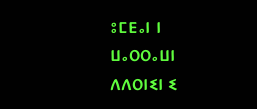ⵓⵎⴹⴰⵏ ⵏ ⵡⴰⵔⵔⴰⵡⵏ ⴷⴷⵔⵏⵉⵏ ⵉ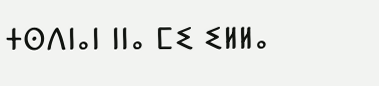ⵜⵙⴷⵏⴰⵏ ⵏⵏⴰ ⵎⵉ ⵉⵍⵍⴰ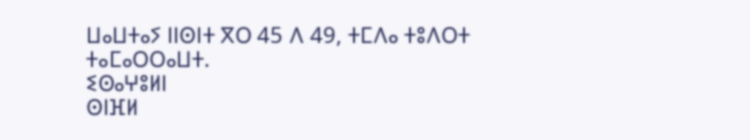ⵡⴰⵡⵜⴰⵢ ⵏⵏⵙⵏⵜ ⴳⵔ 45 ⴷ 49, ⵜⵎⴷⴰ ⵜⵓⴷⵔⵜ ⵜⴰⵎⴰⵔⵔⴰⵡⵜ.
ⵉⵙⴰⵖⵓⵍⵏ
ⵙⵏⴼⵍ